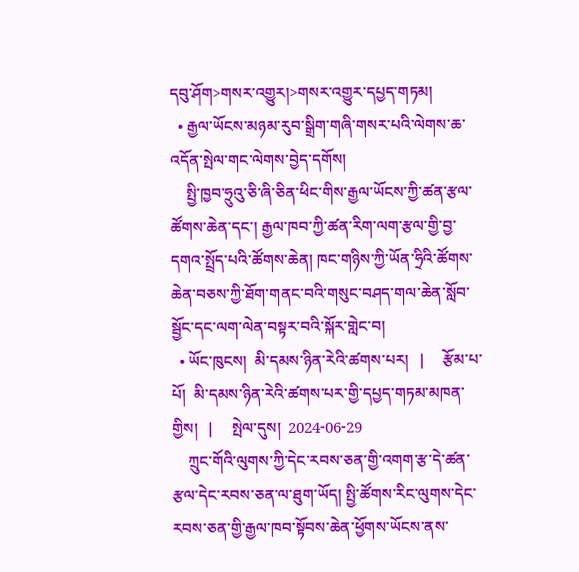དབུ་ཤོག>གསར་འགྱུར།>གསར་འགྱུར་དཔྱད་གཏམ།
  • རྒྱལ་ཡོངས་མཉམ་རུབ་སྒྲིག་གཞི་གསར་པའི་ལེགས་ཆ་འདོན་སྤེལ་གང་ལེགས་བྱེད་དགོས།
    སྤྱི་ཁྱབ་ཧྲུའུ་ཅི་ཞི་ཅིན་ཕིང་གིས་རྒྱལ་ཡོངས་ཀྱི་ཚན་རྩལ་ཚོགས་ཆེན་དང་། རྒྱལ་ཁབ་ཀྱི་ཚན་རིག་ལག་རྩལ་གྱི་བྱ་དགའ་སྤྲོད་པའི་ཚོགས་ཆེན། ཁང་གཉིས་ཀྱི་ཡོན་ཧྲིའི་ཚོགས་ཆེན་བཅས་ཀྱི་ཐོག་གནང་བའི་གསུང་བཤད་གལ་ཆེན་སློབ་སྦྱོང་དང་ལག་ལེན་བསྟར་བའི་སྐོར་གླེང་བ།
  • ཡོང་ཁུངས།  མི་དམས་ཉིན་རེའི་ཚགས་པར།   |     རྩོམ་པ་པོ།  མི་དམས་ཉིན་རེའི་ཚགས་པར་གྱི་དཔྱད་གཏམ་མཁན་གྱིས།   |     སྤེལ་དུས།  2024-06-29
    ཀྲུང་གོའི་ལུགས་ཀྱི་དེང་རབས་ཅན་གྱི་འགག་རྩ་དེ་ཚན་རྩལ་དེང་རབས་ཅན་ལ་ཐུག་ཡོད། སྤྱི་ཚོགས་རིང་ལུགས་དེང་རབས་ཅན་གྱི་རྒྱལ་ཁབ་སྟོབས་ཆེན་ཕྱོགས་ཡོངས་ནས་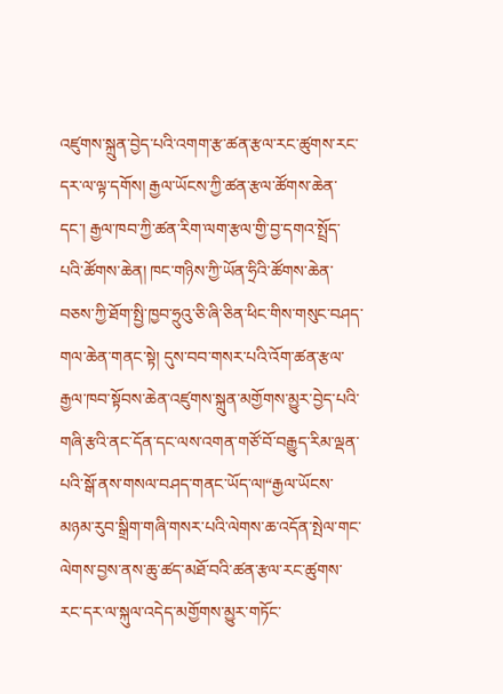འཛུགས་སྐྲུན་བྱེད་པའི་འགག་རྩ་ཚན་རྩལ་རང་ཚུགས་རང་དར་ལ་ལྟ་དགོས། རྒྱལ་ཡོངས་ཀྱི་ཚན་རྩལ་ཚོགས་ཆེན་དང་། རྒྱལ་ཁབ་ཀྱི་ཚན་རིག་ལག་རྩལ་གྱི་བྱ་དགའ་སྤྲོད་པའི་ཚོགས་ཆེན། ཁང་གཉིས་ཀྱི་ཡོན་ཧྲིའི་ཚོགས་ཆེན་བཅས་ཀྱི་ཐོག་སྤྱི་ཁྱབ་ཧྲུའུ་ཅི་ཞི་ཅིན་ཕིང་གིས་གསུང་བཤད་གལ་ཆེན་གནང་སྟེ། དུས་བབ་གསར་པའི་འོག་ཚན་རྩལ་རྒྱལ་ཁབ་སྟོབས་ཆེན་འཛུགས་སྐྲུན་མགྱོགས་མྱུར་བྱེད་པའི་གཞི་རྩའི་ནང་དོན་དང་ལས་འགན་གཙོ་བོ་བརྒྱུད་རིམ་ལྡན་པའི་སྒོ་ནས་གསལ་བཤད་གནང་ཡོད་ལ།“རྒྱལ་ཡོངས་མཉམ་རུབ་སྒྲིག་གཞི་གསར་པའི་ལེགས་ཆ་འདོན་སྤེལ་གང་ལེགས་བྱས་ནས་ཆུ་ཚད་མཐོ་བའི་ཚན་རྩལ་རང་ཚུགས་རང་དར་ལ་སྐུལ་འདེད་མགྱོགས་མྱུར་གཏོང་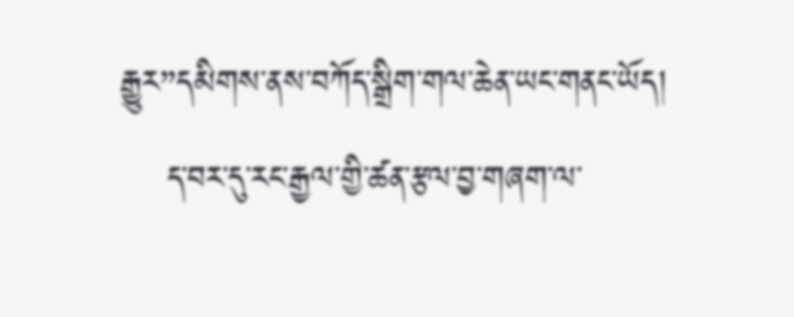རྒྱུར”དམིགས་ནས་བཀོད་སྒྲིག་གལ་ཆེན་ཡང་གནང་ཡོད།
    ད་བར་དུ་རང་རྒྱལ་གྱི་ཚན་རྩལ་བྱ་གཞག་ལ་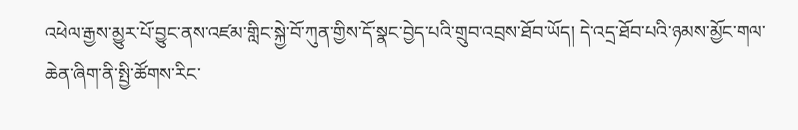འཕེལ་རྒྱས་མྱུར་པོ་བྱུང་ནས་འཛམ་གླིང་སྐྱེ་བོ་ཀུན་གྱིས་དོ་སྣང་བྱེད་པའི་གྲུབ་འབྲས་ཐོབ་ཡོད། དེ་འདྲ་ཐོབ་པའི་ཉམས་མྱོང་གལ་ཆེན་ཞིག་ནི་སྤྱི་ཚོགས་རིང་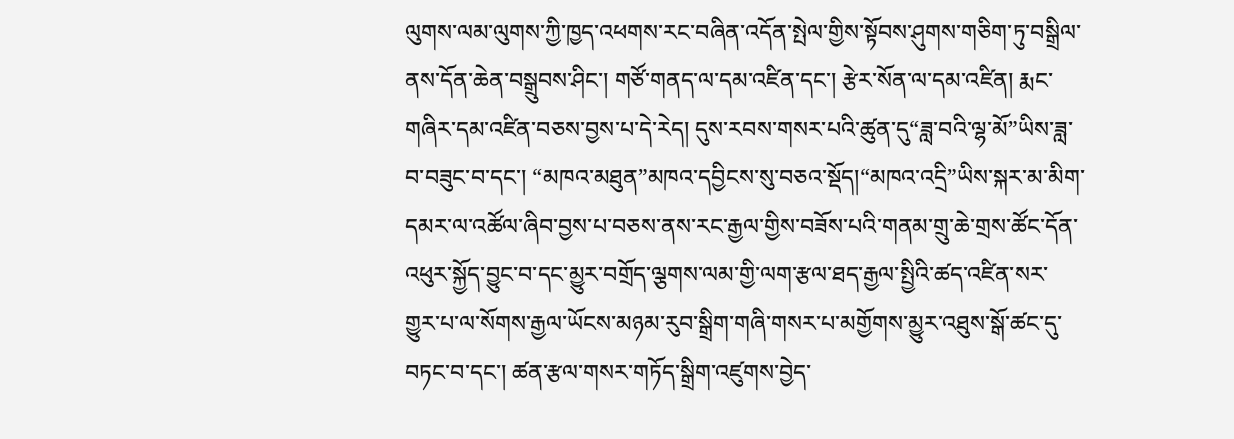ལུགས་ལམ་ལུགས་ཀྱི་ཁྱད་འཕགས་རང་བཞིན་འདོན་སྤེལ་གྱིས་སྟོབས་ཤུགས་གཅིག་ཏུ་བསྒྲིལ་ནས་དོན་ཆེན་བསྒྲུབས་ཤིང་། གཙོ་གནད་ལ་དམ་འཛིན་དང་། རྩེར་སོན་ལ་དམ་འཛིན། རྨང་གཞིར་དམ་འཛིན་བཅས་བྱས་པ་དེ་རེད། དུས་རབས་གསར་པའི་ཚུན་དུ“ཟླ་བའི་ལྷ་མོ”ཡིས་ཟླ་བ་བཟུང་བ་དང་། “མཁའ་མཐུན”མཁའ་དབྱིངས་སུ་བཅའ་སྡོད།“མཁའ་འདྲི”ཡིས་སྐར་མ་མིག་དམར་ལ་འཚོལ་ཞིབ་བྱས་པ་བཅས་ནས་རང་རྒྱལ་གྱིས་བཟོས་པའི་གནམ་གྲུ་ཆེ་གྲས་ཚོང་དོན་འཕུར་སྐྱོད་བྱུང་བ་དང་མྱུར་བགྲོད་ལྕགས་ལམ་གྱི་ལག་རྩལ་ཐད་རྒྱལ་སྤྱིའི་ཚད་འཛིན་སར་གྱུར་པ་ལ་སོགས་རྒྱལ་ཡོངས་མཉམ་རུབ་སྒྲིག་གཞི་གསར་པ་མགྱོགས་མྱུར་འཐུས་སྒོ་ཚང་དུ་བཏང་བ་དང་། ཚན་རྩལ་གསར་གཏོད་སྒྲིག་འཛུགས་བྱེད་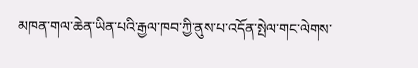མཁན་གལ་ཆེན་ཡིན་པའི་རྒྱལ་ཁབ་ཀྱི་ནུས་པ་འདོན་སྤེལ་གང་ལེགས་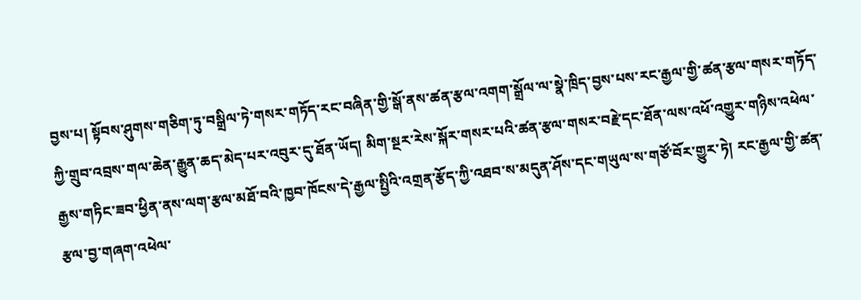བྱས་པ། སྟོབས་ཤུགས་གཅིག་ཏུ་བསྒྲིལ་ཏེ་གསར་གཏོད་རང་བཞིན་གྱི་སྒོ་ནས་ཚན་རྩལ་འགག་སྒྲོལ་ལ་སྣེ་ཁྲིད་བྱས་པས་རང་རྒྱལ་གྱི་ཚན་རྩལ་གསར་གཏོད་ཀྱི་གྲུབ་འབྲས་གལ་ཆེན་རྒྱུན་ཆད་མེད་པར་འབུར་དུ་ཐོན་ཡོད། མིག་སྔར་རེས་སྐོར་གསར་པའི་ཚན་རྩལ་གསར་བརྗེ་དང་ཐོན་ལས་འཕོ་འགྱུར་གཉིས་འཕེལ་རྒྱས་གཏིང་ཟབ་ཕྱིན་ནས་ལག་རྩལ་མཐོ་བའི་ཁྱབ་ཁོངས་དེ་རྒྱལ་སྤྱིའི་འགྲན་རྩོད་ཀྱི་འཐབ་ས་མདུན་ཤོས་དང་གཡུལ་ས་གཙོ་བོར་གྱུར་ཏེ། རང་རྒྱལ་གྱི་ཚན་རྩལ་བྱ་གཞག་འཕེལ་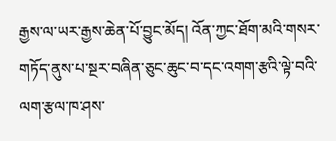རྒྱས་ལ་ཡར་རྒྱས་ཆེན་པོ་བྱུང་མོད། འོན་ཀྱང་ཐོག་མའི་གསར་གཏོད་ནུས་པ་སྔར་བཞིན་ཅུང་ཆུང་བ་དང་འགག་རྩའི་ལྟེ་བའི་ལག་རྩལ་ཁ་ཤས་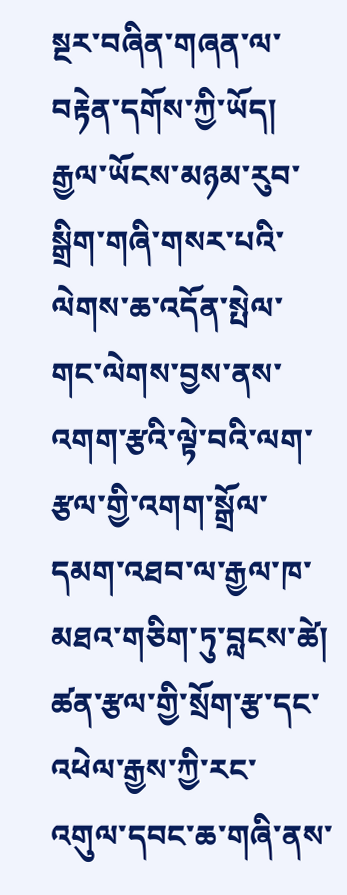སྔར་བཞིན་གཞན་ལ་བརྟེན་དགོས་ཀྱི་ཡོད། རྒྱལ་ཡོངས་མཉམ་རུབ་སྒྲིག་གཞི་གསར་པའི་ལེགས་ཆ་འདོན་སྤེལ་གང་ལེགས་བྱས་ནས་འགག་རྩའི་ལྟེ་བའི་ལག་རྩལ་གྱི་འགག་སྒྲོལ་དམག་འཐབ་ལ་རྒྱལ་ཁ་མཐའ་གཅིག་ཏུ་བླངས་ཚེ། ཚན་རྩལ་གྱི་སྲོག་རྩ་དང་འཕེལ་རྒྱས་ཀྱི་རང་འགུལ་དབང་ཆ་གཞི་ནས་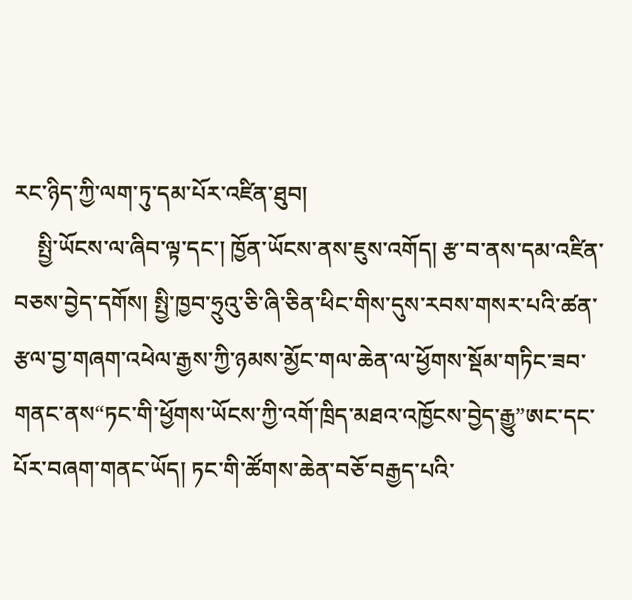རང་ཉིད་ཀྱི་ལག་ཏུ་དམ་པོར་འཛིན་ཐུབ།
    སྤྱི་ཡོངས་ལ་ཞིབ་ལྟ་དང་། ཁྱོན་ཡོངས་ནས་ཇུས་འགོད། རྩ་བ་ནས་དམ་འཛིན་བཅས་བྱེད་དགོས། སྤྱི་ཁྱབ་ཧྲུའུ་ཅི་ཞི་ཅིན་ཕིང་གིས་དུས་རབས་གསར་པའི་ཚན་རྩལ་བྱ་གཞག་འཕེལ་རྒྱས་ཀྱི་ཉམས་མྱོང་གལ་ཆེན་ལ་ཕྱོགས་སྡོམ་གཏིང་ཟབ་གནང་ནས“ཏང་གི་ཕྱོགས་ཡོངས་ཀྱི་འགོ་ཁྲིད་མཐའ་འཁྱོངས་བྱེད་རྒྱུ”ཨང་དང་པོར་བཞག་གནང་ཡོད། ཏང་གི་ཚོགས་ཆེན་བཅོ་བརྒྱད་པའི་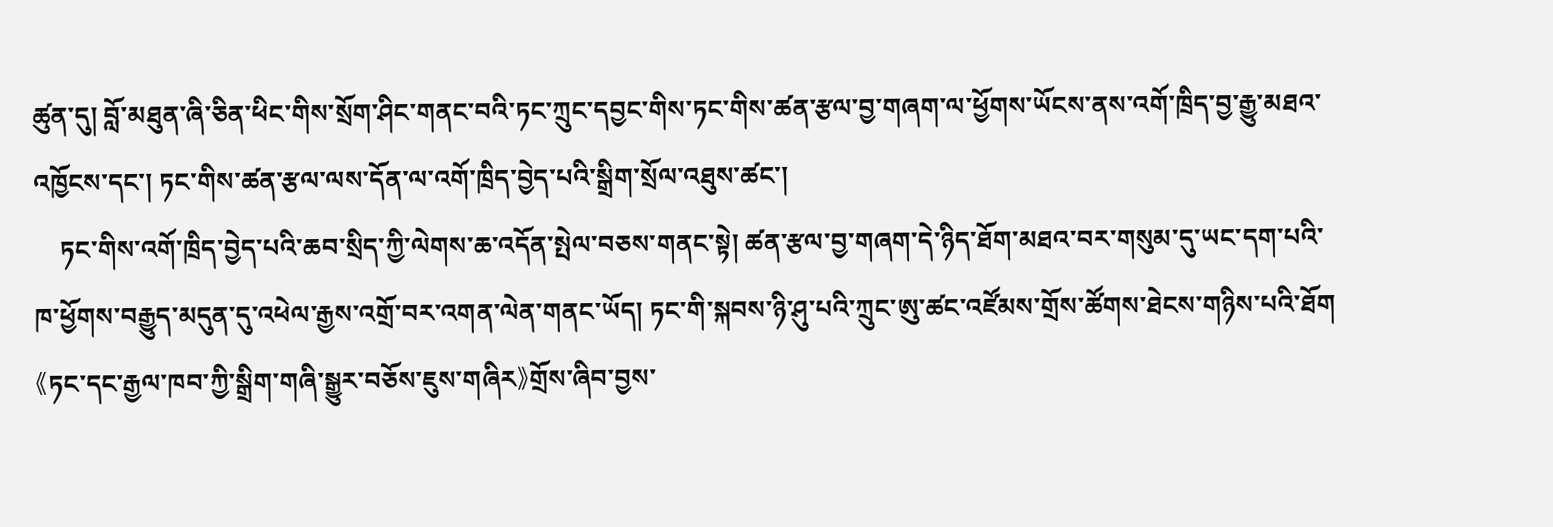ཚུན་དུ། བློ་མཐུན་ཞི་ཅིན་ཕིང་གིས་སྲོག་ཤིང་གནང་བའི་ཏང་ཀྲུང་དབྱང་གིས་ཏང་གིས་ཚན་རྩལ་བྱ་གཞག་ལ་ཕྱོགས་ཡོངས་ནས་འགོ་ཁྲིད་བྱ་རྒྱུ་མཐའ་འཁྱོངས་དང་། ཏང་གིས་ཚན་རྩལ་ལས་དོན་ལ་འགོ་ཁྲིད་བྱེད་པའི་སྒྲིག་སྲོལ་འཐུས་ཚང་།
    ཏང་གིས་འགོ་ཁྲིད་བྱེད་པའི་ཆབ་སྲིད་ཀྱི་ལེགས་ཆ་འདོན་སྤེལ་བཅས་གནང་སྟེ། ཚན་རྩལ་བྱ་གཞག་དེ་ཉིད་ཐོག་མཐའ་བར་གསུམ་དུ་ཡང་དག་པའི་ཁ་ཕྱོགས་བརྒྱུད་མདུན་དུ་འཕེལ་རྒྱས་འགྲོ་བར་འགན་ལེན་གནང་ཡོད། ཏང་གི་སྐབས་ཉི་ཤུ་པའི་ཀྲུང་ཨུ་ཚང་འཛོམས་གྲོས་ཚོགས་ཐེངས་གཉིས་པའི་ཐོག《ཏང་དང་རྒྱལ་ཁབ་ཀྱི་སྒྲིག་གཞི་སྒྱུར་བཅོས་ཇུས་གཞིར》གྲོས་ཞིབ་བྱས་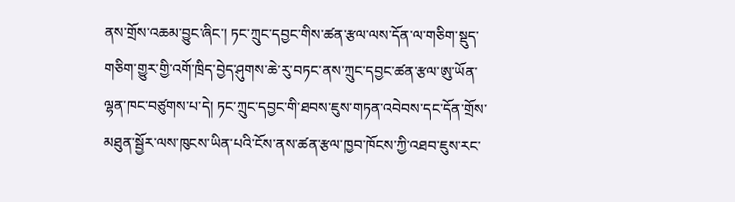ནས་གྲོས་འཆམ་བྱུང་ཞིང་། ཏང་ཀྲུང་དབྱང་གིས་ཚན་རྩལ་ལས་དོན་ལ་གཅིག་སྡུད་གཅིག་གྱུར་གྱི་འགོ་ཁྲིད་བྱེད་ཤུགས་ཆེ་རུ་བཏང་ནས་ཀྲུང་དབྱང་ཚན་རྩལ་ཨུ་ཡོན་ལྷན་ཁང་བཙུགས་པ་དེ། ཏང་ཀྲུང་དབྱང་གི་ཐབས་ཇུས་གཏན་འབེབས་དང་དོན་གྲོས་མཐུན་སྦྱོར་ལས་ཁུངས་ཡིན་པའི་ངོས་ནས་ཚན་རྩལ་ཁྱབ་ཁོངས་ཀྱི་འཐབ་ཇུས་རང་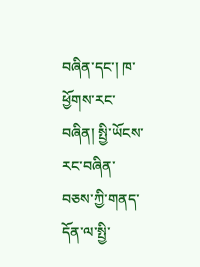བཞིན་དང་། ཁ་ཕྱོགས་རང་བཞིན། སྤྱི་ཡོངས་རང་བཞིན་བཅས་ཀྱི་གནད་དོན་ལ་སྤྱི་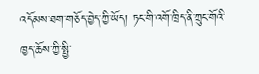འདོམས་ཐག་གཅོད་བྱེད་ཀྱི་ཡོད། ཏང་གི་འགོ་ཁྲིད་ནི་ཀྲུང་གོའི་ཁྱད་ཆོས་ཀྱི་སྤྱི་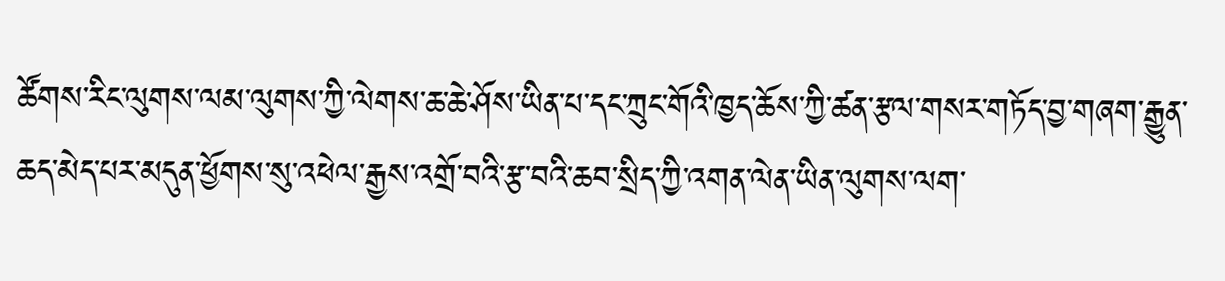ཚོགས་རིང་ལུགས་ལམ་ལུགས་ཀྱི་ལེགས་ཆ་ཆེ་ཤོས་ཡིན་པ་དང་ཀྲུང་གོའི་ཁྱད་ཆོས་ཀྱི་ཚན་རྩལ་གསར་གཏོད་བྱ་གཞག་རྒྱུན་ཆད་མེད་པར་མདུན་ཕྱོགས་སུ་འཕེལ་རྒྱས་འགྲོ་བའི་རྩ་བའི་ཆབ་སྲིད་ཀྱི་འགན་ལེན་ཡིན་ལུགས་ལག་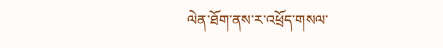ལེན་ཐོག་ནས་ར་འཕྲོད་གསལ་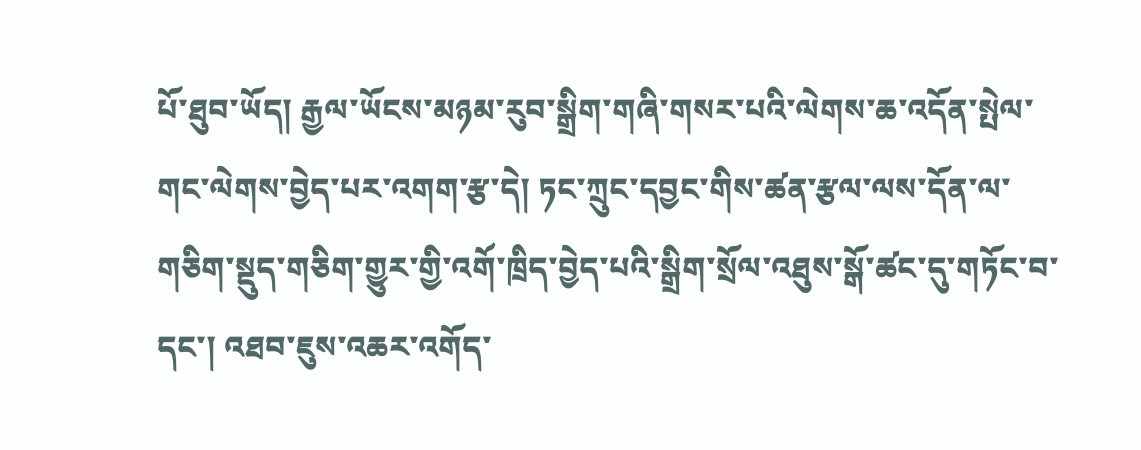པོ་ཐུབ་ཡོད། རྒྱལ་ཡོངས་མཉམ་རུབ་སྒྲིག་གཞི་གསར་པའི་ལེགས་ཆ་འདོན་སྤེལ་གང་ལེགས་བྱེད་པར་འགག་རྩ་དེ། ཏང་ཀྲུང་དབྱང་གིས་ཚན་རྩལ་ལས་དོན་ལ་གཅིག་སྡུད་གཅིག་གྱུར་གྱི་འགོ་ཁྲིད་བྱེད་པའི་སྒྲིག་སྲོལ་འཐུས་སྒོ་ཚང་དུ་གཏོང་བ་དང་། འཐབ་ཇུས་འཆར་འགོད་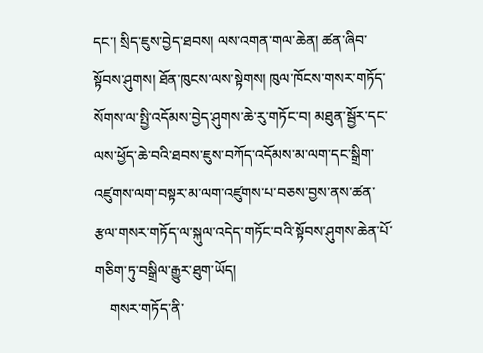དང་། སྲིད་ཇུས་བྱེད་ཐབས། ལས་འགན་གལ་ཆེན། ཚན་ཞིབ་སྟོབས་ཤུགས། ཐོན་ཁུངས་ལས་སྟེགས། ཁུལ་ཁོངས་གསར་གཏོད་སོགས་ལ་སྤྱི་འདོམས་བྱེད་ཤུགས་ཆེ་རུ་གཏོང་བ། མཐུན་སྦྱོར་དང་ལས་ཕྱོད་ཆེ་བའི་ཐབས་ཇུས་བཀོད་འདོམས་མ་ལག་དང་སྒྲིག་འཛུགས་ལག་བསྟར་མ་ལག་འཛུགས་པ་བཅས་བྱས་ནས་ཚན་རྩལ་གསར་གཏོད་ལ་སྐུལ་འདེད་གཏོང་བའི་སྟོབས་ཤུགས་ཆེན་པོ་གཅིག་ཏུ་བསྒྲིལ་རྒྱུར་ཐུག་ཡོད།
    གསར་གཏོད་ནི་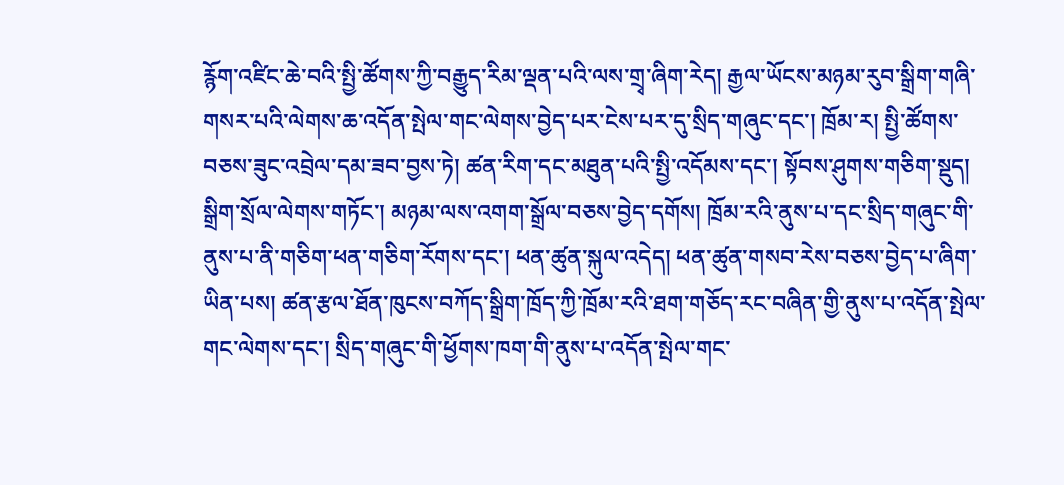རྙོག་འཛིང་ཆེ་བའི་སྤྱི་ཚོགས་ཀྱི་བརྒྱུད་རིམ་ལྡན་པའི་ལས་གྲྭ་ཞིག་རེད། རྒྱལ་ཡོངས་མཉམ་རུབ་སྒྲིག་གཞི་གསར་པའི་ལེགས་ཆ་འདོན་སྤེལ་གང་ལེགས་བྱེད་པར་ངེས་པར་དུ་སྲིད་གཞུང་དང་། ཁྲོམ་ར། སྤྱི་ཚོགས་བཅས་ཟུང་འབྲེལ་དམ་ཟབ་བྱས་ཏེ། ཚན་རིག་དང་མཐུན་པའི་སྤྱི་འདོམས་དང་། སྟོབས་ཤུགས་གཅིག་སྡུད། སྒྲིག་སྲོལ་ལེགས་གཏོང་། མཉམ་ལས་འགག་སྒྲོལ་བཅས་བྱེད་དགོས། ཁྲོམ་རའི་ནུས་པ་དང་སྲིད་གཞུང་གི་ནུས་པ་ནི་གཅིག་ཕན་གཅིག་རོགས་དང་། ཕན་ཚུན་སྐུལ་འདེད། ཕན་ཚུན་གསབ་རེས་བཅས་བྱེད་པ་ཞིག་ཡིན་པས། ཚན་རྩལ་ཐོན་ཁུངས་བཀོད་སྒྲིག་ཁྲོད་ཀྱི་ཁྲོམ་རའི་ཐག་གཅོད་རང་བཞིན་གྱི་ནུས་པ་འདོན་སྤེལ་གང་ལེགས་དང་། སྲིད་གཞུང་གི་ཕྱོགས་ཁག་གི་ནུས་པ་འདོན་སྤེལ་གང་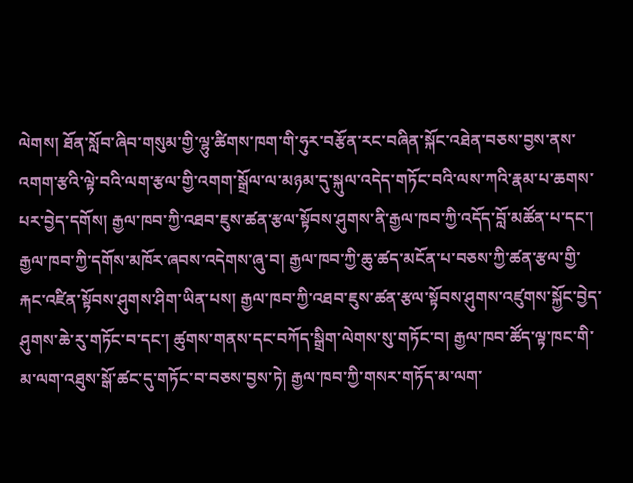ལེགས། ཐོན་སློབ་ཞིབ་གསུམ་གྱི་ལྷུ་ཚིགས་ཁག་གི་ཧུར་བརྩོན་རང་བཞིན་སྐོང་འཐེན་བཅས་བྱས་ནས་འགག་རྩའི་ལྟེ་བའི་ལག་རྩལ་གྱི་འགག་སྒྲོལ་ལ་མཉམ་དུ་སྐུལ་འདེད་གཏོང་བའི་ལས་ཀའི་རྣམ་པ་ཆགས་པར་བྱེད་དགོས། རྒྱལ་ཁབ་ཀྱི་འཐབ་ཇུས་ཚན་རྩལ་སྟོབས་ཤུགས་ནི་རྒྱལ་ཁབ་ཀྱི་འདོད་བློ་མཚོན་པ་དང་། རྒྱལ་ཁབ་ཀྱི་དགོས་མཁོར་ཞབས་འདེགས་ཞུ་བ། རྒྱལ་ཁབ་ཀྱི་ཆུ་ཚད་མངོན་པ་བཅས་ཀྱི་ཚན་རྩལ་གྱི་རྐང་འཛིན་སྟོབས་ཤུགས་ཤིག་ཡིན་པས། རྒྱལ་ཁབ་ཀྱི་འཐབ་ཇུས་ཚན་རྩལ་སྟོབས་ཤུགས་འཛུགས་སྐྱོང་བྱེད་ཤུགས་ཆེ་རུ་གཏོང་བ་དང་། ཚུགས་གནས་དང་བཀོད་སྒྲིག་ལེགས་སུ་གཏོང་བ། རྒྱལ་ཁབ་ཚོད་ལྟ་ཁང་གི་མ་ལག་འཐུས་སྒོ་ཚང་དུ་གཏོང་བ་བཅས་བྱས་ཏེ། རྒྱལ་ཁབ་ཀྱི་གསར་གཏོད་མ་ལག་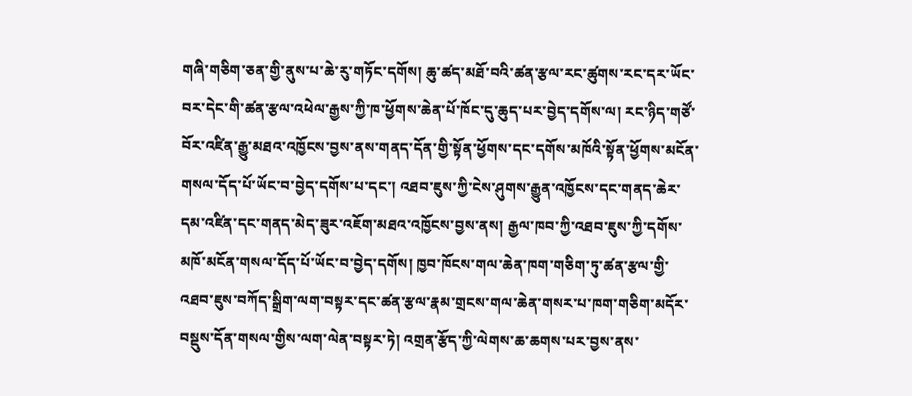གཞི་གཅིག་ཅན་གྱི་ནུས་པ་ཆེ་རུ་གཏོང་དགོས། ཆུ་ཚད་མཐོ་བའི་ཚན་རྩལ་རང་ཚུགས་རང་དར་ཡོང་བར་དེང་གི་ཚན་རྩལ་འཕེལ་རྒྱས་ཀྱི་ཁ་ཕྱོགས་ཆེན་པོ་ཁོང་དུ་ཆུད་པར་བྱེད་དགོས་ལ། རང་ཉིད་གཙོ་བོར་འཛིན་རྒྱུ་མཐའ་འཁྱོངས་བྱས་ནས་གནད་དོན་གྱི་སྟོན་ཕྱོགས་དང་དགོས་མཁོའི་སྟོན་ཕྱོགས་མངོན་གསལ་དོད་པོ་ཡོང་བ་བྱེད་དགོས་པ་དང་། འཐབ་ཇུས་ཀྱི་ངེས་ཤུགས་རྒྱུན་འཁྱོངས་དང་གནད་ཆེར་དམ་འཛིན་དང་གནད་མེད་ཟུར་འཇོག་མཐའ་འཁྱོངས་བྱས་ནས། རྒྱལ་ཁབ་ཀྱི་འཐབ་ཇུས་ཀྱི་དགོས་མཁོ་མངོན་གསལ་དོད་པོ་ཡོང་བ་བྱེད་དགོས། ཁྱབ་ཁོངས་གལ་ཆེན་ཁག་གཅིག་ཏུ་ཚན་རྩལ་གྱི་འཐབ་ཇུས་བཀོད་སྒྲིག་ལག་བསྟར་དང་ཚན་རྩལ་རྣམ་གྲངས་གལ་ཆེན་གསར་པ་ཁག་གཅིག་མདོར་བསྡུས་དོན་གསལ་གྱིས་ལག་ལེན་བསྟར་ཏེ། འགྲན་རྩོད་ཀྱི་ལེགས་ཆ་ཆགས་པར་བྱས་ནས་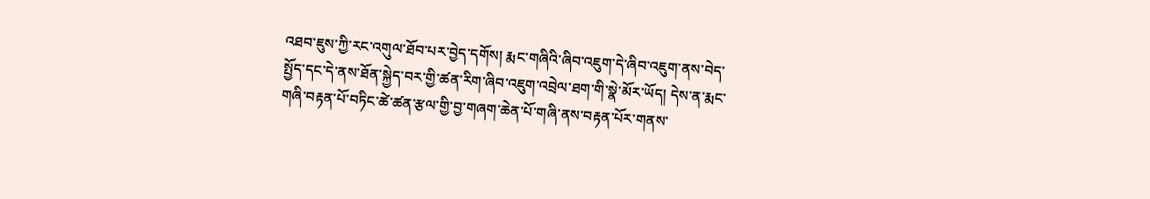འཐབ་ཇུས་ཀྱི་རང་འགུལ་ཐོབ་པར་བྱེད་དགོས། རྨང་གཞིའི་ཞིབ་འཇུག་དེ་ཞིབ་འཇུག་ནས་བེད་སྤྱོད་དང་དེ་ནས་ཐོན་སྐྱེད་བར་གྱི་ཚན་རིག་ཞིབ་འཇུག་འབྲེལ་ཐག་གི་སྣེ་མོར་ཡོད། དེས་ན་རྨང་གཞི་བརྟན་པོ་བཏིང་ཚེ་ཚན་རྩལ་གྱི་བྱ་གཞག་ཆེན་པོ་གཞི་ནས་བརྟན་པོར་གནས་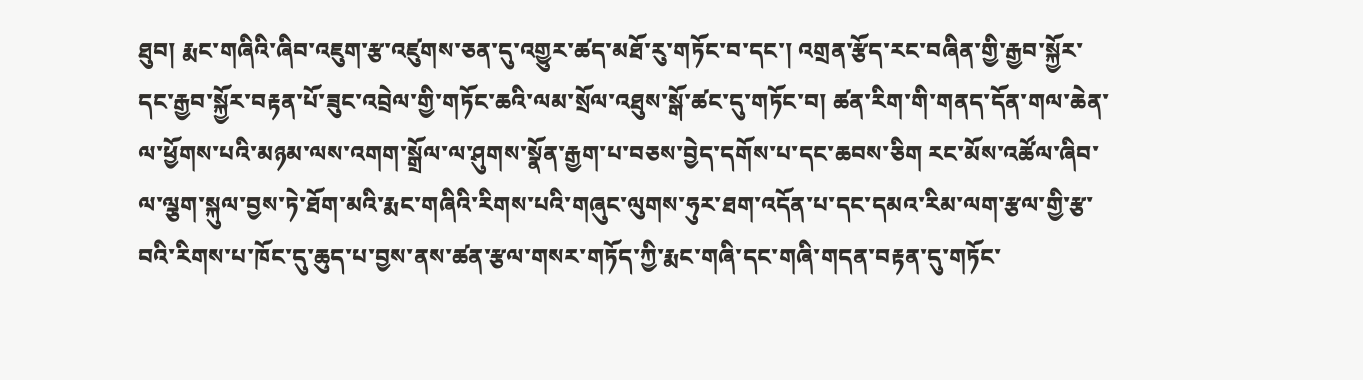ཐུབ། རྨང་གཞིའི་ཞིབ་འཇུག་རྩ་འཛུགས་ཅན་དུ་འགྱུར་ཚད་མཐོ་རུ་གཏོང་བ་དང་། འགྲན་རྩོད་རང་བཞིན་གྱི་རྒྱབ་སྐྱོར་དང་རྒྱབ་སྐྱོར་བརྟན་པོ་ཟུང་འབྲེལ་གྱི་གཏོང་ཆའི་ལམ་སྲོལ་འཐུས་སྒོ་ཚང་དུ་གཏོང་བ། ཚན་རིག་གི་གནད་དོན་གལ་ཆེན་ལ་ཕྱོགས་པའི་མཉམ་ལས་འགག་སྒྲོལ་ལ་ཤུགས་སྣོན་རྒྱག་པ་བཅས་བྱེད་དགོས་པ་དང་ཆབས་ཅིག རང་མོས་འཚོལ་ཞིབ་ལ་ལྕག་སྐུལ་བྱས་ཏེ་ཐོག་མའི་རྨང་གཞིའི་རིགས་པའི་གཞུང་ལུགས་ཧུར་ཐག་འདོན་པ་དང་དམའ་རིམ་ལག་རྩལ་གྱི་རྩ་བའི་རིགས་པ་ཁོང་དུ་ཆུད་པ་བྱས་ནས་ཚན་རྩལ་གསར་གཏོད་ཀྱི་རྨང་གཞི་དང་གཞི་གདན་བརྟན་དུ་གཏོང་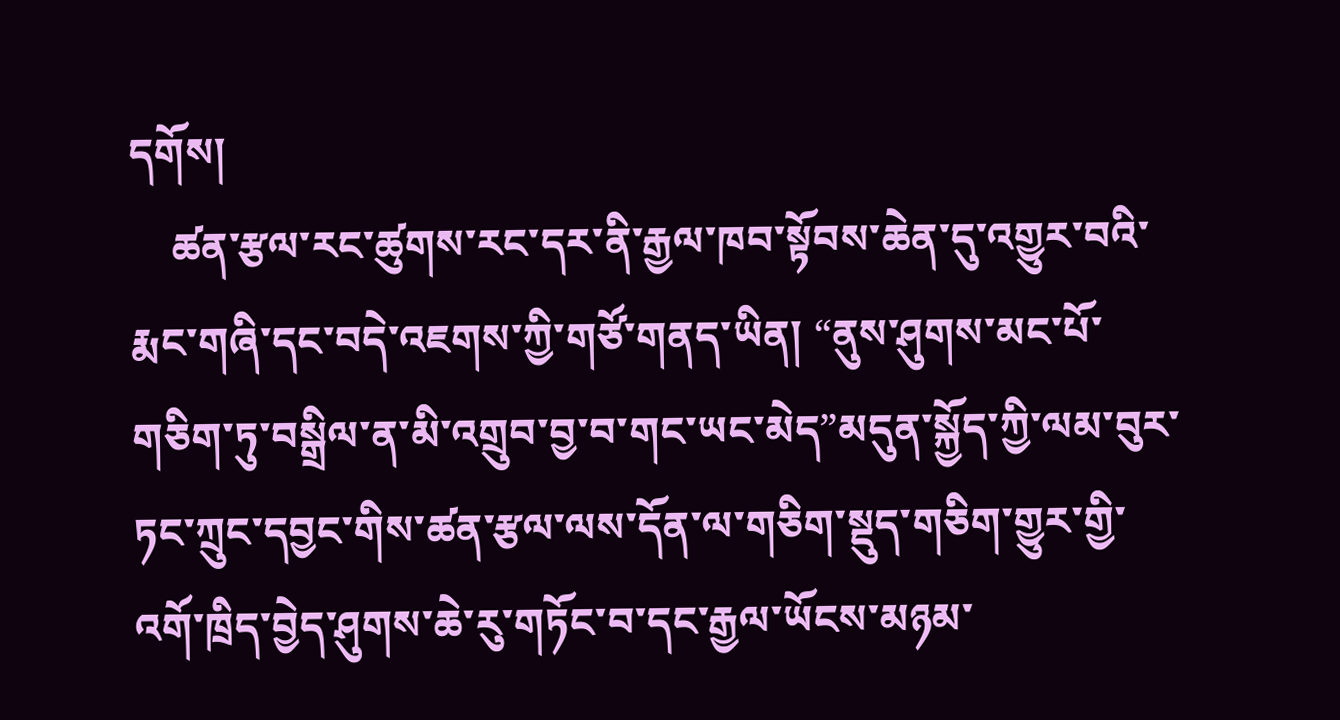དགོས།
    ཚན་རྩལ་རང་ཚུགས་རང་དར་ནི་རྒྱལ་ཁབ་སྟོབས་ཆེན་དུ་འགྱུར་བའི་རྨང་གཞི་དང་བདེ་འཇགས་ཀྱི་གཙོ་གནད་ཡིན། “ནུས་ཤུགས་མང་པོ་གཅིག་ཏུ་བསྒྲིལ་ན་མི་འགྲུབ་བྱ་བ་གང་ཡང་མེད”མདུན་སྐྱོད་ཀྱི་ལམ་བུར་ཏང་ཀྲུང་དབྱང་གིས་ཚན་རྩལ་ལས་དོན་ལ་གཅིག་སྡུད་གཅིག་གྱུར་གྱི་འགོ་ཁྲིད་བྱེད་ཤུགས་ཆེ་རུ་གཏོང་བ་དང་རྒྱལ་ཡོངས་མཉམ་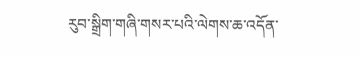རུབ་སྒྲིག་གཞི་གསར་པའི་ལེགས་ཆ་འདོན་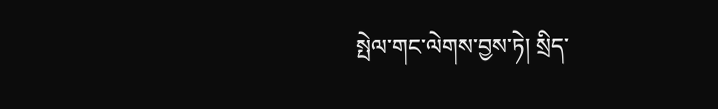སྤེལ་གང་ལེགས་བྱས་ཏེ། སྲིད་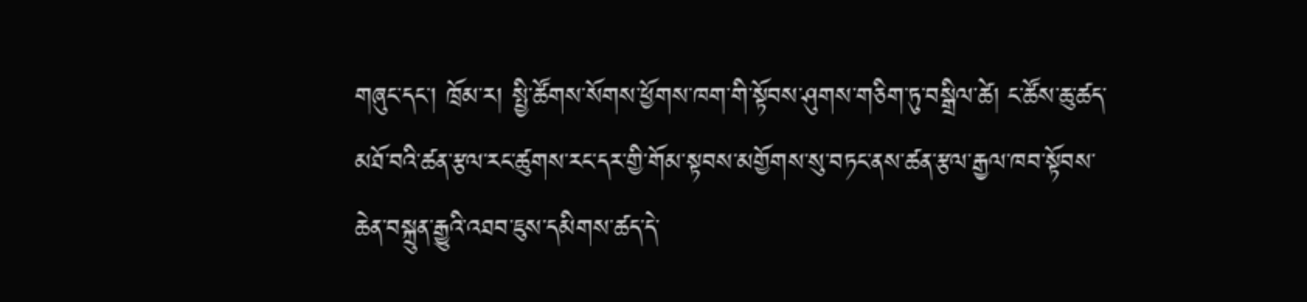གཞུང་དང་། ཁྲོམ་ར། སྤྱི་ཚོགས་སོགས་ཕྱོགས་ཁག་གི་སྟོབས་ཤུགས་གཅིག་ཏུ་བསྒྲིལ་ཚེ། ང་ཚོས་ཆུ་ཚད་མཐོ་བའི་ཚན་རྩལ་རང་ཚུགས་རང་དར་གྱི་གོམ་སྟབས་མགྱོགས་སུ་བཏང་ནས་ཚན་རྩལ་རྒྱལ་ཁབ་སྟོབས་ཆེན་བསྐྲུན་རྒྱུའི་འཐབ་ཇུས་དམིགས་ཚད་དེ་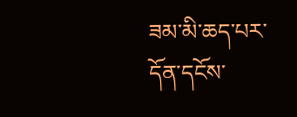ཟམ་མི་ཆད་པར་དོན་དངོས་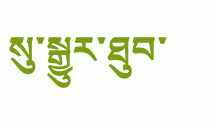སུ་སྒྱུར་ཐུབ་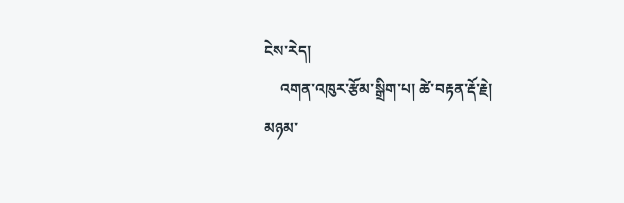ངེས་རེད།
    འགན་འཁུར་རྩོམ་སྒྲིག་པ། ཚེ་བརྟན་རྡོ་རྗེ།
མཉམ་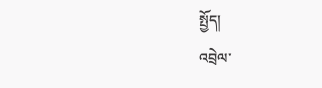སྤྱོད།
འབྲེལ་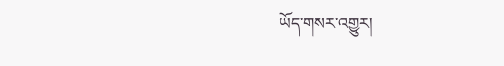ཡོད་གསར་འགྱུར།